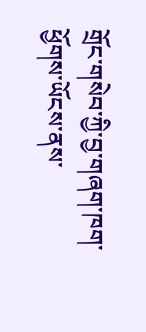གྲོང་གསེབ་ཀྱི་བྱ་གཞག་ཁག་ཕྱོགས་ཡོངས་ནས་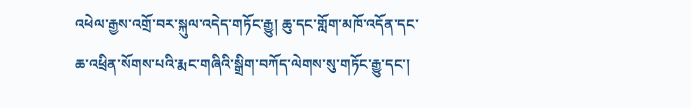འཕེལ་རྒྱས་འགྲོ་བར་སྐུལ་འདེད་གཏོང་རྒྱུ། ཆུ་དང་གློག་མཁོ་འདོན་དང་ཆ་འཕྲིན་སོགས་པའི་རྨང་གཞིའི་སྒྲིག་བཀོད་ལེགས་སུ་གཏོང་རྒྱུ་དང་།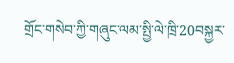གྲོང་གསེབ་ཀྱི་གཞུང་ལམ་སྤྱི་ལེ་ཁྲི་20བསྐྱར་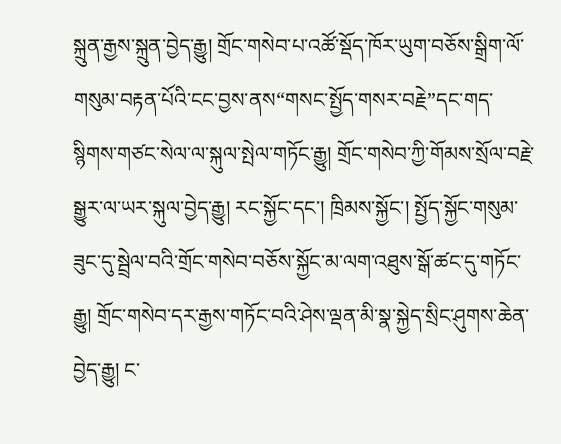སྐྲུན་རྒྱས་སྐྲུན་བྱེད་རྒྱུ། གྲོང་གསེབ་པ་འཚོ་སྡོད་ཁོར་ཡུག་བཅོས་སྒྲིག་ལོ་གསུམ་བརྟན་པོའི་ངང་བྱས་ནས“གསང་སྤྱོད་གསར་བརྗེ”དང་གད་སྙིགས་གཙང་སེལ་ལ་སྐུལ་སྤེལ་གཏོང་རྒྱུ། གྲོང་གསེབ་ཀྱི་གོམས་སྲོལ་བརྗེ་སྒྱུར་ལ་ཡར་སྐུལ་བྱེད་རྒྱུ། རང་སྐྱོང་དང་། ཁྲིམས་སྐྱོང་། སྤྱོད་སྐྱོང་གསུམ་ཟུང་དུ་སྦྲེལ་བའི་གྲོང་གསེབ་བཅོས་སྐྱོང་མ་ལག་འཐུས་སྒོ་ཚང་དུ་གཏོང་རྒྱུ། གྲོང་གསེབ་དར་རྒྱས་གཏོང་བའི་ཤེས་ལྡན་མི་སྣ་སྐྱེད་སྲིང་ཤུགས་ཆེན་བྱེད་རྒྱུ། ང་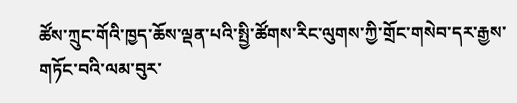ཚོས་ཀྲུང་གོའི་ཁྱད་ཆོས་ལྡན་པའི་སྤྱི་ཚོགས་རིང་ལུགས་ཀྱི་གྲོང་གསེབ་དར་རྒྱས་གཏོང་བའི་ལམ་བུར་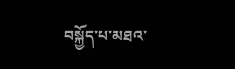བསྐྱོད་པ་མཐའ་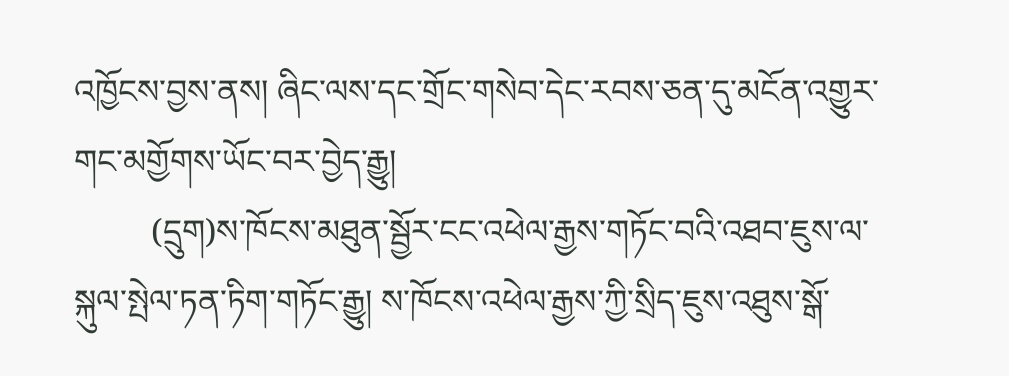འཁྱོངས་བྱས་ནས། ཞིང་ལས་དང་གྲོང་གསེབ་དེང་རབས་ཅན་དུ་མངོན་འགྱུར་གང་མགྱོགས་ཡོང་བར་བྱེད་རྒྱུ།
         (དྲུག)ས་ཁོངས་མཐུན་སྦྱོར་ངང་འཕེལ་རྒྱས་གཏོང་བའི་འཐབ་ཇུས་ལ་སྐུལ་སྤེལ་ཏན་ཏིག་གཏོང་རྒྱུ། ས་ཁོངས་འཕེལ་རྒྱས་ཀྱི་སྲིད་ཇུས་འཐུས་སྒོ་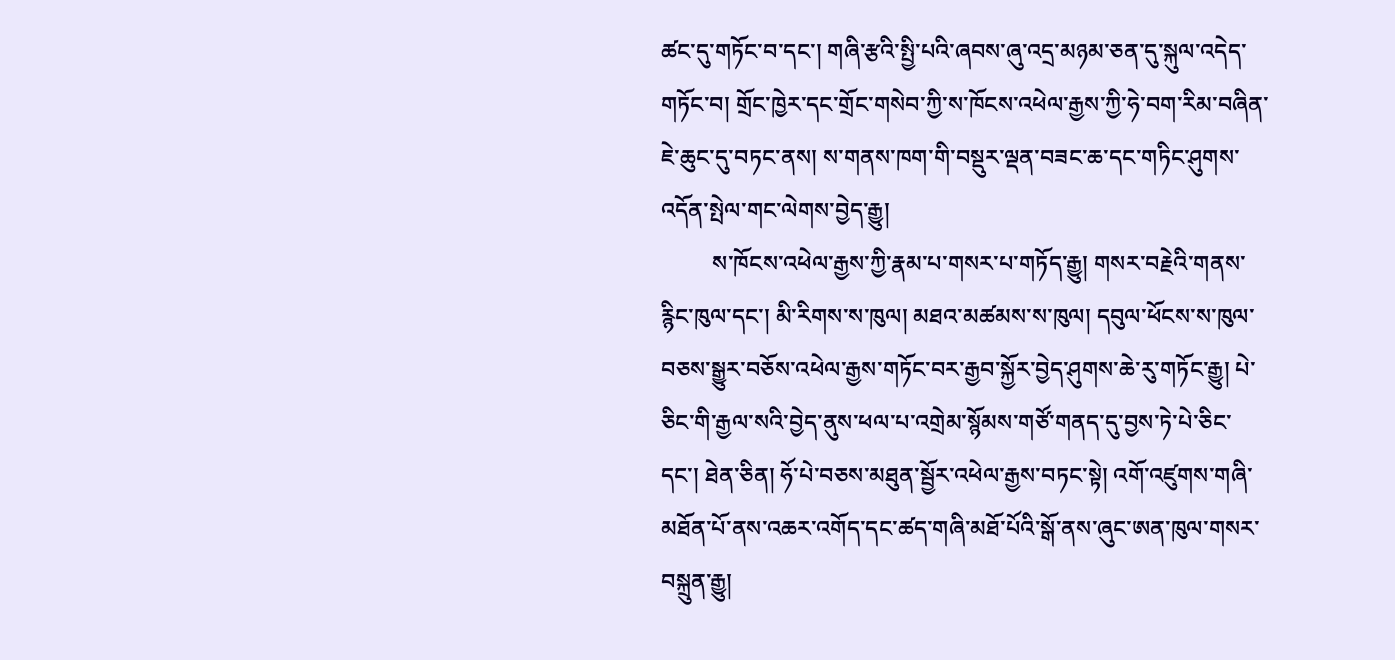ཚང་དུ་གཏོང་བ་དང་། གཞི་རྩའི་སྤྱི་པའི་ཞབས་ཞུ་འདྲ་མཉམ་ཅན་དུ་སྐུལ་འདེད་གཏོང་བ། གྲོང་ཁྱེར་དང་གྲོང་གསེབ་ཀྱི་ས་ཁོངས་འཕེལ་རྒྱས་ཀྱི་ཧེ་བག་རིམ་བཞིན་ཇེ་ཆུང་དུ་བཏང་ནས། ས་གནས་ཁག་གི་བསྡུར་ལྡན་བཟང་ཆ་དང་གཏིང་ཤུགས་འདོན་སྤེལ་གང་ལེགས་བྱེད་རྒྱུ།
         ས་ཁོངས་འཕེལ་རྒྱས་ཀྱི་རྣམ་པ་གསར་པ་གཏོད་རྒྱུ། གསར་བརྗེའི་གནས་རྙིང་ཁུལ་དང་། མི་རིགས་ས་ཁུལ། མཐའ་མཚམས་ས་ཁུལ། དབུལ་ཕོངས་ས་ཁུལ་བཅས་སྒྱུར་བཅོས་འཕེལ་རྒྱས་གཏོང་བར་རྒྱབ་སྐྱོར་བྱེད་ཤུགས་ཆེ་རུ་གཏོང་རྒྱུ། པེ་ཅིང་གི་རྒྱལ་སའི་བྱེད་ནུས་ཕལ་པ་འགྲེམ་སྙོམས་གཙོ་གནད་དུ་བྱས་ཏེ་པེ་ཅིང་དང་། ཐེན་ཅིན། ཧོ་པེ་བཅས་མཐུན་སྦྱོར་འཕེལ་རྒྱས་བཏང་སྟེ། འགོ་འཛུགས་གཞི་མཐོན་པོ་ནས་འཆར་འགོད་དང་ཚད་གཞི་མཐོ་པོའི་སྒོ་ནས་ཞུང་ཨན་ཁུལ་གསར་བསྐྲུན་རྒྱུ།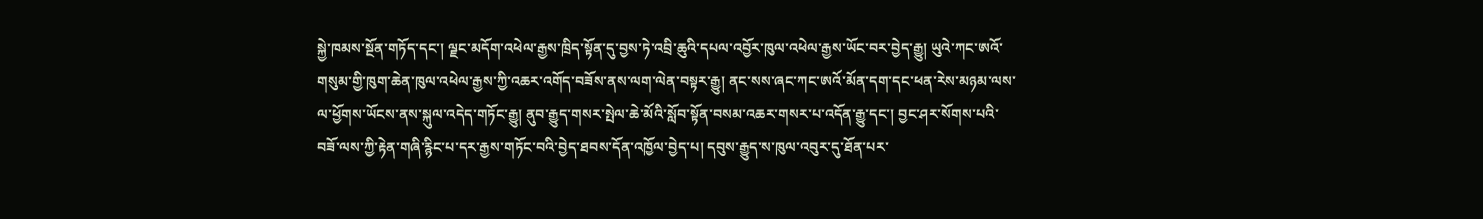སྐྱེ་ཁམས་སྔོན་གཏོད་དང་། ལྗང་མདོག་འཕེལ་རྒྱས་ཁྲིད་སྟོན་དུ་བྱས་ཏེ་འབྲི་ཆུའི་དཔལ་འབྱོར་ཁུལ་འཕེལ་རྒྱས་ཡོང་བར་བྱེད་རྒྱུ། ཡུའེ་ཀང་ཨའོ་གསུམ་གྱི་ཁུག་ཆེན་ཁུལ་འཕེལ་རྒྱས་ཀྱི་འཆར་འགོད་བཟོས་ནས་ལག་ལེན་བསྟར་རྒྱུ། ནང་སས་ཞང་ཀང་ཨའོ་མོན་དག་དང་ཕན་རེས་མཉམ་ལས་ལ་ཕྱོགས་ཡོངས་ནས་སྐུལ་འདེད་གཏོང་རྒྱུ། ནུབ་རྒྱུད་གསར་སྤེལ་ཆེ་མོའི་སློབ་སྟོན་བསམ་འཆར་གསར་པ་འདོན་རྒྱུ་དང་། བྱང་ཤར་སོགས་པའི་བཟོ་ལས་ཀྱི་རྟེན་གཞི་རྙིང་པ་དར་རྒྱས་གཏོང་བའི་བྱེད་ཐབས་དོན་འཁྱོལ་བྱེད་པ། དབུས་རྒྱུད་ས་ཁུལ་འབུར་དུ་ཐོན་པར་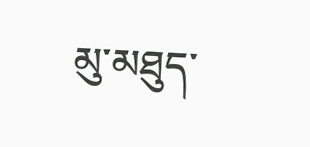མུ་མཐུད་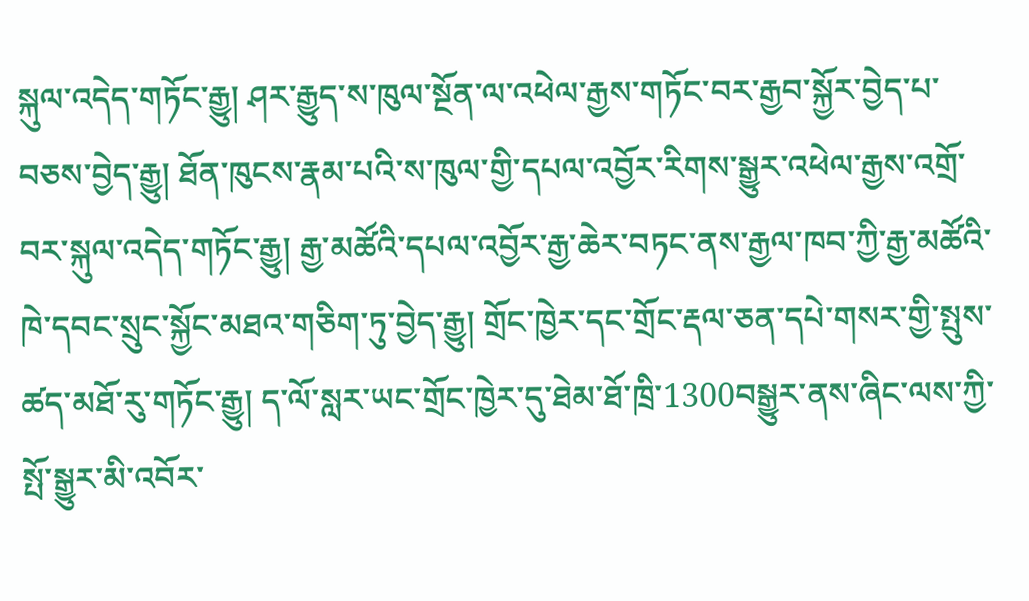སྐུལ་འདེད་གཏོང་རྒྱུ། ཤར་རྒྱུད་ས་ཁུལ་སྔོན་ལ་འཕེལ་རྒྱས་གཏོང་བར་རྒྱབ་སྐྱོར་བྱེད་པ་བཅས་བྱེད་རྒྱུ། ཐོན་ཁུངས་རྣམ་པའི་ས་ཁུལ་གྱི་དཔལ་འབྱོར་རིགས་སྒྱུར་འཕེལ་རྒྱས་འགྲོ་བར་སྐུལ་འདེད་གཏོང་རྒྱུ། རྒྱ་མཚོའི་དཔལ་འབྱོར་རྒྱ་ཆེར་བཏང་ནས་རྒྱལ་ཁབ་ཀྱི་རྒྱ་མཚོའི་ཁེ་དབང་སྲུང་སྐྱོང་མཐའ་གཅིག་ཏུ་བྱེད་རྒྱུ། གྲོང་ཁྱེར་དང་གྲོང་རྡལ་ཅན་དཔེ་གསར་གྱི་སྤུས་ཚད་མཐོ་རུ་གཏོང་རྒྱུ། ད་ལོ་སླར་ཡང་གྲོང་ཁྱེར་དུ་ཐེམ་ཐོ་ཁྲི་1300བསྒྱུར་ནས་ཞིང་ལས་ཀྱི་སྤོ་སྒྱུར་མི་འབོར་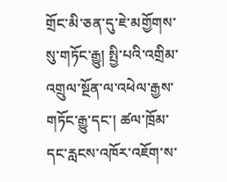གྲོང་མི་ཅན་དུ་ཇེ་མགྱོགས་སུ་གཏོང་རྒྱུ། སྤྱི་པའི་འགྲིམ་འགྲུལ་སྔོན་ལ་འཕེལ་རྒྱས་གཏོང་རྒྱུ་དང་། ཚལ་ཁྲོམ་དང་རླངས་འཁོར་འཇོག་ས་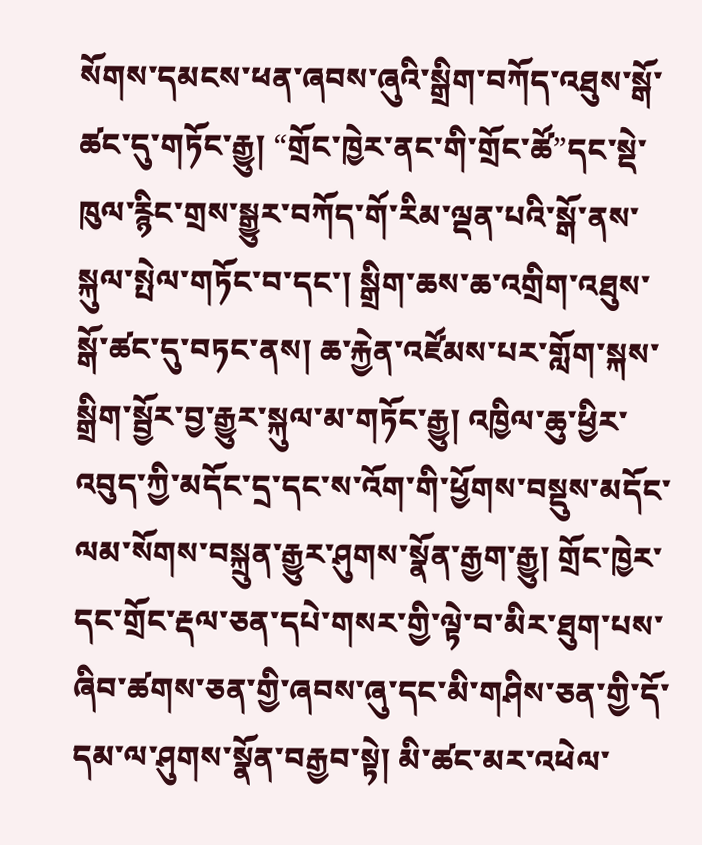སོགས་དམངས་ཕན་ཞབས་ཞུའི་སྒྲིག་བཀོད་འཐུས་སྒོ་ཚང་དུ་གཏོང་རྒྱུ། “གྲོང་ཁྱེར་ནང་གི་གྲོང་ཚོ”དང་སྡེ་ཁུལ་རྙིང་གྲས་སྒྱུར་བཀོད་གོ་རིམ་ལྡན་པའི་སྒོ་ནས་སྐུལ་སྤེལ་གཏོང་བ་དང་། སྒྲིག་ཆས་ཆ་འགྲིག་འཐུས་སྒོ་ཚང་དུ་བཏང་ནས། ཆ་རྐྱེན་འཛོམས་པར་གློག་སྐས་སྒྲིག་སྦྱོར་བྱ་རྒྱུར་སྐུལ་མ་གཏོང་རྒྱུ། འཁྱིལ་ཆུ་ཕྱིར་འབུད་ཀྱི་མདོང་དྲ་དང་ས་འོག་གི་ཕྱོགས་བསྡུས་མདོང་ལམ་སོགས་བསྐྲུན་རྒྱུར་ཤུགས་སྣོན་རྒྱག་རྒྱུ། གྲོང་ཁྱེར་དང་གྲོང་རྡལ་ཅན་དཔེ་གསར་གྱི་ལྟེ་བ་མིར་ཐུག་པས་ཞིབ་ཚགས་ཅན་གྱི་ཞབས་ཞུ་དང་མི་གཤིས་ཅན་གྱི་དོ་དམ་ལ་ཤུགས་སྣོན་བརྒྱབ་སྟེ། མི་ཚང་མར་འཕེལ་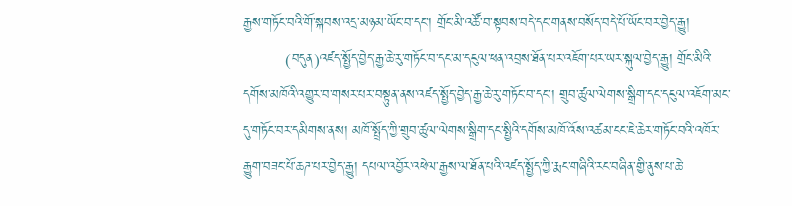རྒྱས་གཏོང་བའི་གོ་སྐབས་འདྲ་མཉམ་ཡོང་བ་དང་། གྲོང་མི་འཚོ་བ་སྟབས་བདེ་དང་གནས་བསོད་བདེ་པོ་ཡོང་བར་བྱེད་རྒྱུ།
         (བདུན)འཛད་སྤྱོད་བྱེད་རྒྱ་ཆེ་རུ་གཏོང་བ་དང་མ་དངུལ་ཕན་འབྲས་ཐོན་པར་འཇོག་པར་ཡར་སྐུལ་བྱེད་རྒྱུ། གྲོང་མིའི་དགོས་མཁོའི་འགྱུར་བ་གསར་པར་བསྟུན་ནས་འཛད་སྤྱོད་བྱེད་རྒྱ་ཆེ་རུ་གཏོང་བ་དང་། གྲུབ་ཚུལ་ལེགས་སྒྲིག་དང་དངུལ་འཇོག་མང་དུ་གཏོང་བར་དམིགས་ནས། མཁོ་སྤྲོད་ཀྱི་གྲུབ་ཚུལ་ལེགས་སྒྲིག་དང་སྤྱིའི་དགོས་མཁོ་འོས་འཚམ་ངང་ཇེ་ཆེར་གཏོང་བའི་འཁོར་རྒྱུག་བཟང་པོ་ཆཌ་པར་བྱེད་རྒྱུ། དཔལ་འབྱོར་འཕེལ་རྒྱས་ལ་ཐོན་པའི་འཛད་སྤྱོད་ཀྱི་རྨང་གཞིའི་རང་བཞིན་གྱི་ནུས་པ་ཆེ་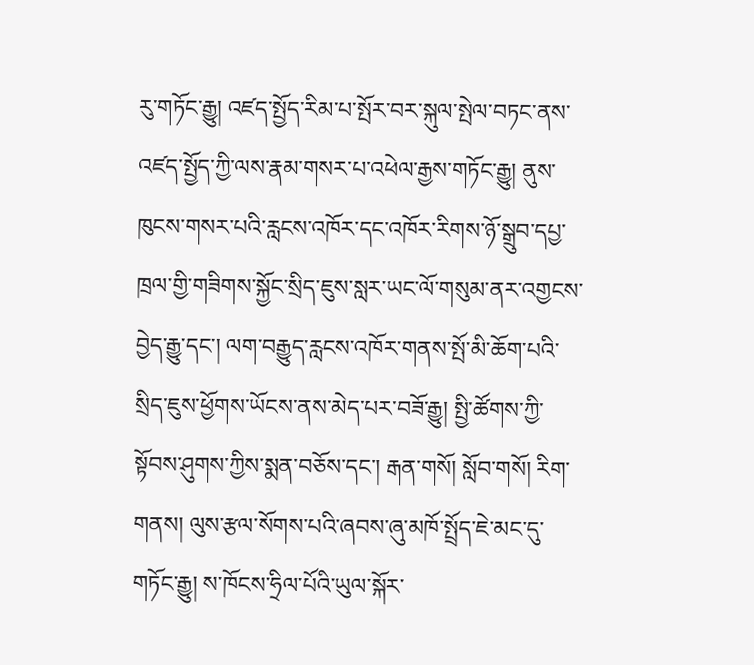རུ་གཏོང་རྒྱུ། འཛད་སྤྱོད་རིམ་པ་སྤོར་བར་སྐུལ་སྤེལ་བཏང་ནས་འཛད་སྤྱོད་ཀྱི་ལས་རྣམ་གསར་པ་འཕེལ་རྒྱས་གཏོང་རྒྱུ། ནུས་ཁུངས་གསར་པའི་རླངས་འཁོར་དང་འཁོར་རིགས་ཉོ་སྒྲུབ་དཔྱ་ཁྲལ་གྱི་གཟིགས་སྐྱོང་སྲིད་ཇུས་སླར་ཡང་ལོ་གསུམ་ནར་འགྱངས་བྱེད་རྒྱུ་དང་། ལག་བརྒྱུད་རླངས་འཁོར་གནས་སྤོ་མི་ཆོག་པའི་སྲིད་ཇུས་ཕྱོགས་ཡོངས་ནས་མེད་པར་བཟོ་རྒྱུ། སྤྱི་ཚོགས་ཀྱི་སྟོབས་ཤུགས་ཀྱིས་སྨན་བཅོས་དང་། རྒན་གསོ། སློབ་གསོ། རིག་གནས། ལུས་རྩལ་སོགས་པའི་ཞབས་ཞུ་མཁོ་སྤྲོད་ཇེ་མང་དུ་གཏོང་རྒྱུ། ས་ཁོངས་ཧྲིལ་པོའི་ཡུལ་སྐོར་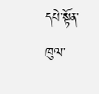དཔེ་སྟོན་ཁུལ་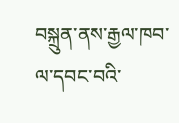བསྐྲུན་ནས་རྒྱལ་ཁབ་ལ་དབང་བའི་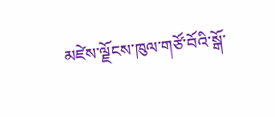མཛེས་ལྗོངས་ཁུལ་གཙོ་བོའི་སྒོ་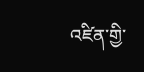འཛིན་གྱི་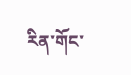རིན་གོང་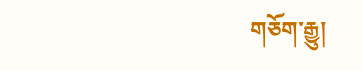གཅོག་རྒྱུ།